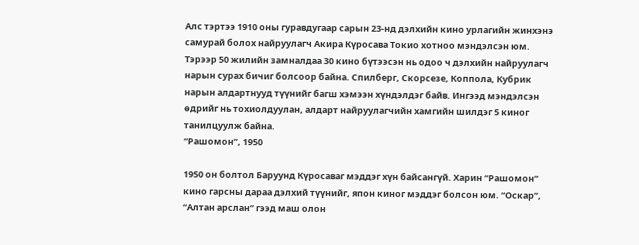Алс тэртээ 1910 оны гуравдугаар сарын 23-нд дэлхийн кино урлагийн жинхэнэ самурай болох найруулагч Акира Күросава Токио хотноо мэндэлсэн юм. Тэрээр 50 жилийн замналдаа 30 кино бүтээсэн нь одоо ч дэлхийн найруулагч нарын сурах бичиг болсоор байна. Спилберг, Скорсезе, Коппола, Кубрик нарын алдартнууд түүнийг багш хэмээн хүндэлдэг байв. Ингээд мэндэлсэн өдрийг нь тохиолдуулан, алдарт найруулагчийн хамгийн шилдэг 5 киног танилцуулж байна.
“Рашомон”, 1950

1950 он болтол Баруунд Күросаваг мэддэг хүн байсангүй. Харин “Рашомон” кино гарсны дараа дэлхий түүнийг, япон киног мэддэг болсон юм. “Оскар”, “Алтан арслан” гээд маш олон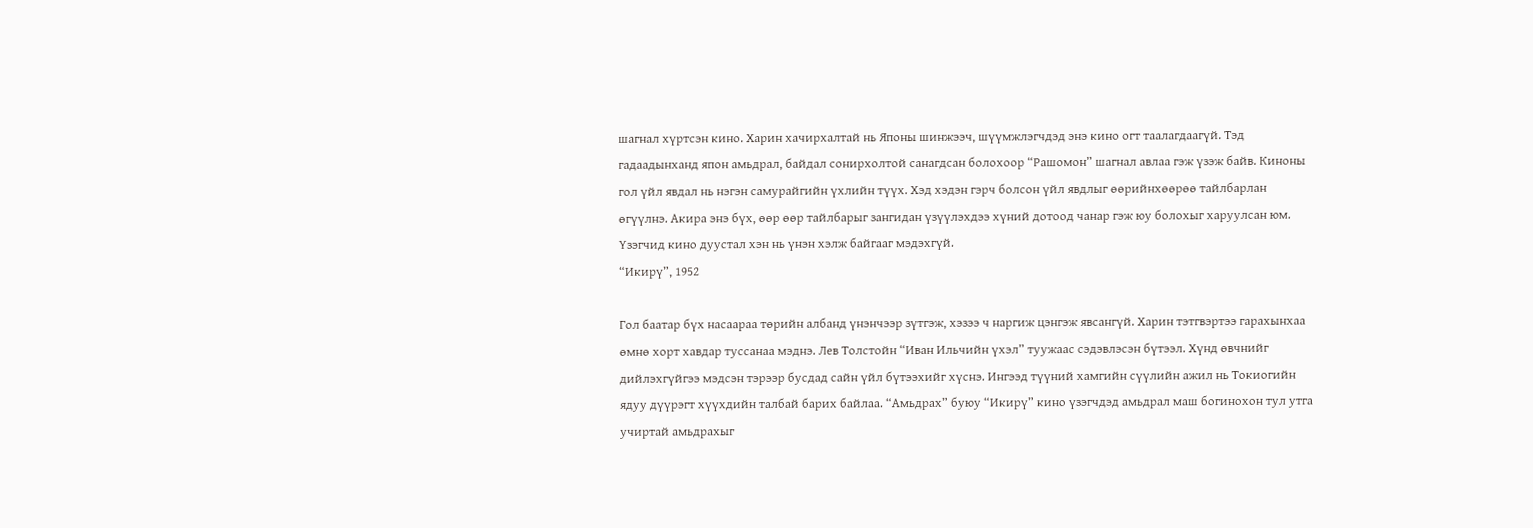шагнал хүртсэн кино. Харин хачирхалтай нь Японы шинжээч, шүүмжлэгчдэд энэ кино огт таалагдаагүй. Тэд гадаадынханд япон амьдрал, байдал сонирхолтой санагдсан болохоор “Рашомон” шагнал авлаа гэж үзэж байв. Киноны гол үйл явдал нь нэгэн самурайгийн үхлийн түүх. Хэд хэдэн гэрч болсон үйл явдлыг өөрийнхөөрөө тайлбарлан өгүүлнэ. Акира энэ бүх, өөр өөр тайлбарыг зангидан үзүүлэхдээ хүний дотоод чанар гэж юу болохыг харуулсан юм. Үзэгчид кино дуустал хэн нь үнэн хэлж байгааг мэдэхгүй.
“Икирү”, 1952

Гол баатар бүх насаараа төрийн албанд үнэнчээр зүтгэж, хэзээ ч наргиж цэнгэж явсангүй. Харин тэтгвэртээ гарахынхаа өмнө хорт хавдар туссанаа мэднэ. Лев Толстойн “Иван Ильчийн үхэл” туужаас сэдэвлэсэн бүтээл. Хүнд өвчнийг дийлэхгүйгээ мэдсэн тэрээр бусдад сайн үйл бүтээхийг хүснэ. Ингээд түүний хамгийн сүүлийн ажил нь Токиогийн ядуу дүүрэгт хүүхдийн талбай барих байлаа. “Амьдрах” буюу “Икирү” кино үзэгчдэд амьдрал маш богинохон тул утга учиртай амьдрахыг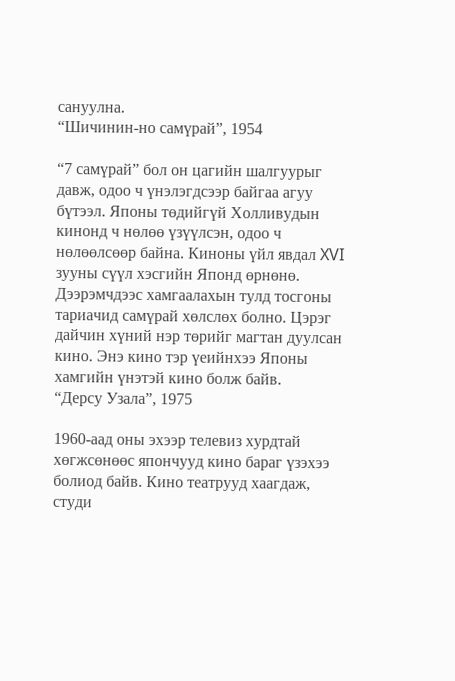сануулна.
“Шичинин-но самүрай”, 1954

“7 самүрай” бол он цагийн шалгуурыг давж, одоо ч үнэлэгдсээр байгаа агуу бүтээл. Японы төдийгүй Холливудын кинонд ч нөлөө үзүүлсэн, одоо ч нөлөөлсөөр байна. Киноны үйл явдал XVI зууны сүүл хэсгийн Японд өрнөнө. Дээрэмчдээс хамгаалахын тулд тосгоны тариачид самүрай хөлслөх болно. Цэрэг дайчин хүний нэр төрийг магтан дуулсан кино. Энэ кино тэр үеийнхээ Японы хамгийн үнэтэй кино болж байв.
“Дерсу Узала”, 1975

1960-аад оны эхээр телевиз хурдтай хөгжсөнөөс япончууд кино бараг үзэхээ болиод байв. Кино театрууд хаагдаж, студи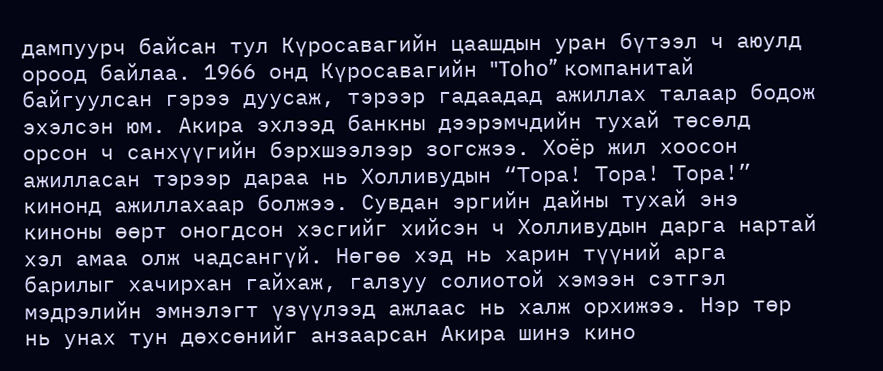дампуурч байсан тул Күросавагийн цаашдын уран бүтээл ч аюулд ороод байлаа. 1966 онд Күросавагийн "Toho” компанитай байгуулсан гэрээ дуусаж, тэрээр гадаадад ажиллах талаар бодож эхэлсэн юм. Акира эхлээд банкны дээрэмчдийн тухай төсөлд орсон ч санхүүгийн бэрхшээлээр зогсжээ. Хоёр жил хоосон ажилласан тэрээр дараа нь Холливудын “Тора! Тора! Тора!” кинонд ажиллахаар болжээ. Сувдан эргийн дайны тухай энэ киноны өөрт оногдсон хэсгийг хийсэн ч Холливудын дарга нартай хэл амаа олж чадсангүй. Нөгөө хэд нь харин түүний арга барилыг хачирхан гайхаж, галзуу солиотой хэмээн сэтгэл мэдрэлийн эмнэлэгт үзүүлээд ажлаас нь халж орхижээ. Нэр төр нь унах тун дөхсөнийг анзаарсан Акира шинэ кино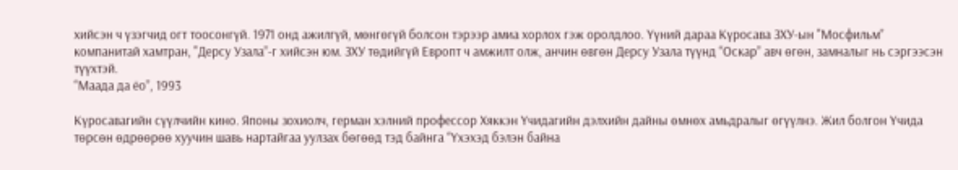хийсэн ч үзэгчид огт тоосонгүй. 1971 онд ажилгүй, мөнгөгүй болсон тэрээр амиа хорлох гэж оролдлоо. Үүний дараа Күросава ЗХУ-ын "Мосфильм” компанитай хамтран, "Дерсу Узала”-г хийсэн юм. ЗХУ төдийгүй Европт ч амжилт олж, анчин өвгөн Дерсу Узала түүнд “Оскар” авч өгөн, замналыг нь сэргээсэн түүхтэй.
“Маада да ёо”, 1993

Күросавагийн сүүлчийн кино. Японы зохиолч, герман хэлний профессор Хяккэн Үчидагийн дэлхийн дайны өмнөх амьдралыг өгүүлнэ. Жил болгон Үчида төрсөн өдрөөрөө хуучин шавь нартайгаа уулзах бөгөөд тэд байнга “Үхэхэд бэлэн байна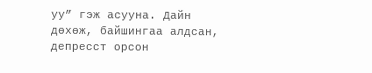уу” гэж асууна. Дайн дөхөж, байшингаа алдсан, депресст орсон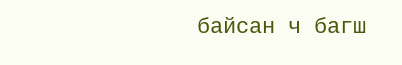байсан ч багш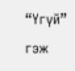“Үгүй” гэж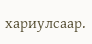хариулсаар.